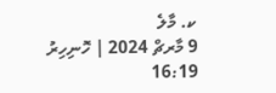ކ. މާލެ
9 މާރޗް 2024 | ހޮނިހިރު 16:19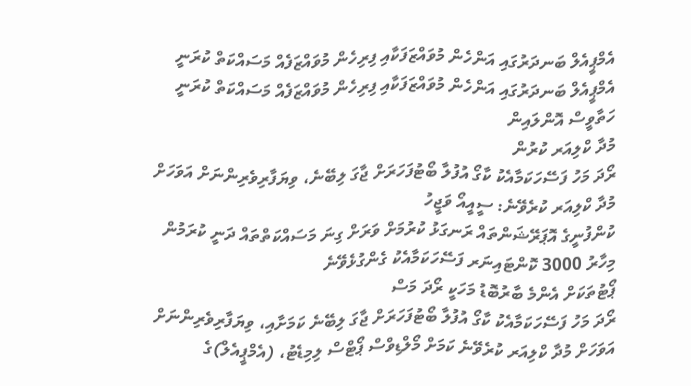އެމްޕީއެލް ބަނދަރުގައި އަންހެން މުވައްޒަފަކާއި ފިރިހެން މުވައްޒަފެއް މަސައްކަތް ކުރަނީ
އެމްޕީއެލް ބަނދަރުގައި އަންހެން މުވައްޒަފަކާއި ފިރިހެން މުވައްޒަފެއް މަސައްކަތް ކުރަނީ
ހަތާވީސް އޮންލައިން
މުދާ ކްލިއަރ ކުރުން
ރޯދަ މަހު ފަސޭހަކަމާއެކު ކާގޯ އުފުލާ ބޯޓުފަހަރަށް ޖާގަ ލިބޭނެ، ވިޔަފާރިވެރިންނަށް އަވަހަށް މުދާ ކްލިއަރ ކުރެވޭނެ: ސީއީއޯ ވަޖީހު
ކުންފުނީގެ އޮޕަރޭޝަންތައް ރަނގަޅު ކުރުމަށް ވަރަށް ގިނަ މަސައްކަތްތައް ދަނީ ކުރަމުން
މިހާރު 3000 ކޮންޓައިނަރ ފަސޭހަކަމާއެކު ގެންގުޅެވޭނެ
ޕޯޓުތަކަށް އެންމެ ބާރުބޮޑު މަހަކީ ރޯދަ މަސް
ރޯދަ މަހު ފަސޭހަކަމާއެކު ކާގޯ އުފުލާ ބޯޓުފަހަރަށް ޖާގަ ލިބޭނެ ކަމަށާއި، ވިޔަފާރިވެރިންނަށް އަވަހަށް މުދާ ކްލިއަރ ކުރެވޭނެ ކަމަށް މޯލްޑިވްސް ޕޯޓްސް ލިމިޑެޓު، (އެމްޕީއެލް)ގެ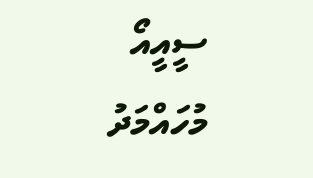ސީއީއޯ މުހައްމަދު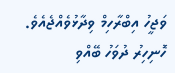ވަޖީހު އިބްރާހިމް ވިދާޅުވެއްޖެއެވެ.
ހޮނިހިރު ދުވަހު ބޭއްވި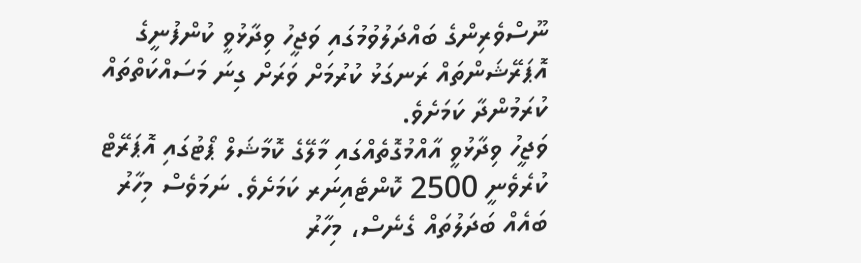ނޫސްވެރިންގެ ބައްދަލުވުމުގައި ވަޖީހު ވިދާޅުވީ ކުންފުނީގެ އޮޕަރޭޝަންތައް ރަނގަޅު ކުރުމަށް ވަރަށް ގިނަ މަސައްކަތްތައް ކުރަމުންދާ ކަމަށެވެ.
ވަޖީހު ވިދާޅުވީ އާއްމުގޮތެއްގައި މާލޭގެ ކޮމާޝަލް ޕޯޓުގައި އޮޕަރޭޓް ކުރެވެނީ 2500 ކޮންޓެއިނަރ ކަމަށެވެ. ނަމަވެސް މިހާރު ބައެއް ބަދަލުތައް ގެނެސް، މިހާރު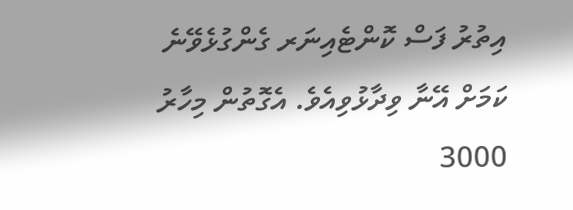އިތުރު ފަސް ކޮންޓެއިނަރ ގެންގުޅެވޭނެ ކަމަށް އޭނާ ވިދާޅުވިއެވެ. އެގޮތުން މިހާރު 3000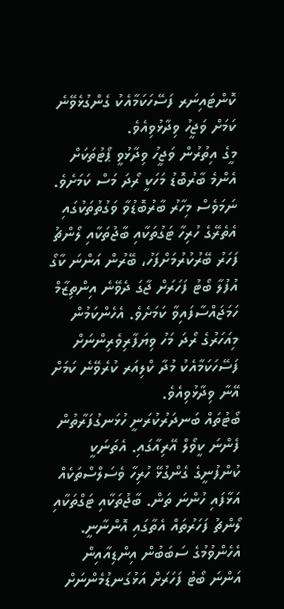ކޮންޓައިނަރ ފަސޭހަކަމާއެކު ގެންގުޅެވޭނެ ކަމަށް ވަޖީހު ވިދާޅުވިއެވެ.
މީގެ އިތުރުން ވަޖީހު ވިދާޅުވީ ޕޯޓުތަކަށް އެންމެ ބާރުބޮޑު މަހަކީ ރޯދަ މަސް ކަމަށެވެ. ނަމަވެސް މިހާރު ބާރުބޮޑުވާ ވަގުތުތަކުގައި އެތެރޭގެ ހުރިހާ ޓަގުތަކާއި ބާޖުތަކާއި ލޯންޗު ފަހަރު ބޭރުކުރުމަށްފަހު، ބޭރުން އަންނަ ކާގޯ އުފުލާ ބޯޓު ފަހަރަށް ޖާގަ ދެވޭނެ އިންތިޒާމް ހަމަޖައްސާފައިވާ ކަމަށެވެ. އެހެންކަމުން މިއަހަރުގެ ރޯދަ މަހު ވިޔަފާރިވެރިންނަށް ފަސޭހަކަމާއެކު މުދާ ކްލިއަރ ކުރެވޭނެ ކަމަށް އޭނާ ވިދާޅުވިއެވެ.
ބޯޓުތައް ބަނދަރުކުރަނީ ހުޅަނގުފަރާތުން ފެންނަ ކީވޯލް އޭރިއާގައި. އެތަނަކީ ކުންފުނީގެ ގެންގުޅޭ ހުރިހާ ވެސަލްސްތަކެއް އަޅާފައި ހުންނަ ތަން. ބާޖުތަކާއި ޓަގްތަކާއި ލޯންޗު ފަހަރުތައް އެތާގައި އޮންނާނީ. އެހެންވުމުގެ ސަބަބުން އިންޑިއާއިން އަންނަ ބޯޓު ފަހަރަށް އަޅުގަނޑުމެންނަށް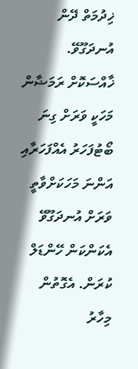ޚިދުމަތް ދޭން އުނދަގޫވޭ. ޚާއްސަކޮށް ރަމަޟާން މަހަކީ ވަރަށް ގިނަ ބޯޓުފަހަރު އެއްފަހަރާއި އަންނަ މަހަކަށްވާތީ ވަރަށް އުނދަގޫވޭ އެކަންކަން ހޭންޑަލް ކުރަން. އެގޮތުން މިހާރު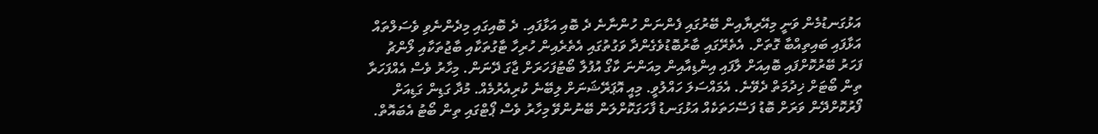އަޅުގަނޑުމެން ވަނީ މިއޭރިޔާއިން ބޭރުގައި ފެންނަން ހުންނާނެ ދެ ބޮއި އަޅާފައި. ދެ ބޮއިގައި މިދެންނެވި ވެސަލްތައް އަޅާފައި ބައިތިއްބާ ގޮތަށް. އެތެރޭގައި ބާރުބޮޑުވެގެންދާ ވަގުތުގައި އެތެރެއިން ހުރިހާ ޓާގުތަކާއި ބާޖުތަކާއި ލޯންޗު ފަހަރު ބޭރުކޮށްފައި ބޮއިއަށް ލާފައި އިންޑިއާއިން މިއަންނަ ކާގޯ އުފުލާ ބޯޓުފަހަރަށް ޖާގަ ދޭނަން. މިހާރު ވެސް އެއްފަހަރާ ތިން ބޯޓަށް ޚިދުމަތް ދެވޭނެ. އެމައްސަލަ ހައްލުވީ. މިއީ އޮޕަރޭޝަނަށް ލިބޭނެ ކުރިއެރުމެއް. މުދާ ގަޑިން ގަޑިއަށް ފޯރުކޮށްދޭން ވަރަށް ބޮޑު ފަސޭހަތަކެއް އަޅުގަނޑު ފާހަގަކޮށްލަން ބޭނުންވޭ މިހާރު ވެސް ޕޯޓްގައި ތިން ބޯޓު އެބައޮތް.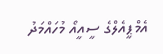އެމްޕީއެލްގެ ސީއީއޯ މުހައްމަދު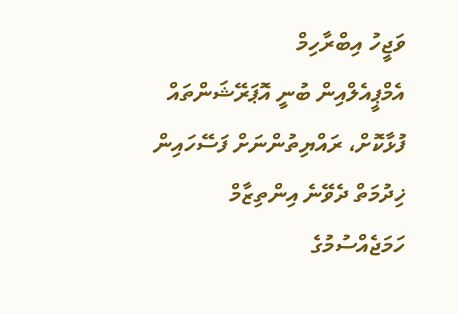ވަޖީހު އިބްރާހިމް
އެމްޕީއެލްއިން ބުނީ އޮޕަރޭޝަންތައް ފުޅާކޮށް، ރައްޔިތުންނަށް ފަސޭހައިން ޚިދުމަތް ދެވޭނެ އިންތިޒާމް ހަމަޖެއްސުމުގެ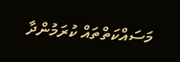މަސައްކަތްތައް ކުރަމުންދާ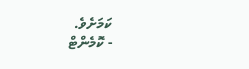ކަމަށެވެ.
- ކޮމެންޓް